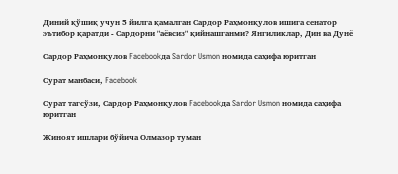Диний қўшиқ учун 5 йилга қамалган Сардор Раҳмонқулов ишига сенатор эътибор қаратди - Сардорни "аёвсиз" қийнашганми? Янгиликлар, Дин ва Дунё

Сардор Раҳмонқулов Facebookда Sardor Usmon номида саҳифа юритган

Сурат манбаси, Facebook

Сурат тагсўзи, Сардор Раҳмонқулов Facebookда Sardor Usmon номида саҳифа юритган

Жиноят ишлари бўйича Олмазор туман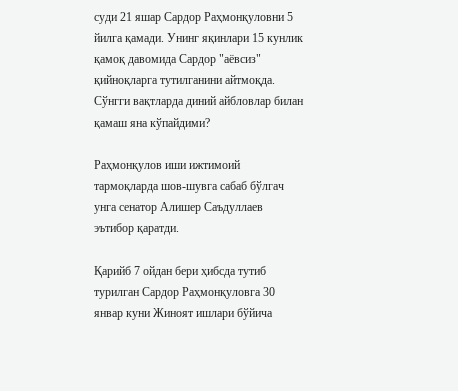суди 21 яшар Сардор Раҳмонқуловни 5 йилга қамади. Унинг яқинлари 15 кунлик қамоқ давомида Сардор "аёвсиз" қийноқларга тутилганини айтмоқда. Сўнгги вақтларда диний айбловлар билан қамаш яна кўпайдими?

Раҳмонқулов иши ижтимоий тармоқларда шов-шувга сабаб бўлгач унга сенатор Алишер Саъдуллаев эътибор қаратди.

Қарийб 7 ойдан бери ҳибсда тутиб турилган Сардор Раҳмонқуловга 30 январ куни Жиноят ишлари бўйича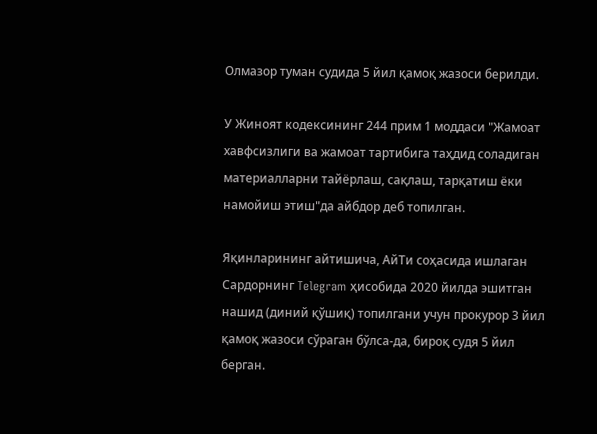Олмазор туман судида 5 йил қамоқ жазоси берилди.

У Жиноят кодексининг 244 прим 1 моддаси "Жамоат хавфсизлиги ва жамоат тартибига таҳдид соладиган материалларни тайёрлаш, сақлаш, тарқатиш ёки намойиш этиш"да айбдор деб топилган.

Яқинларининг айтишича, АйТи соҳасида ишлаган Сардорнинг Telegram ҳисобида 2020 йилда эшитган нашид (диний қўшиқ) топилгани учун прокурор 3 йил қамоқ жазоси сўраган бўлса-да, бироқ судя 5 йил берган.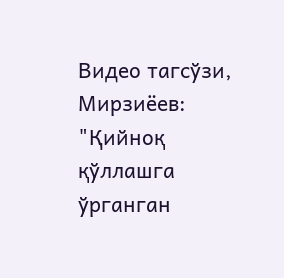Видео тагсўзи, Мирзиёев: "Қийноқ қўллашга ўрганган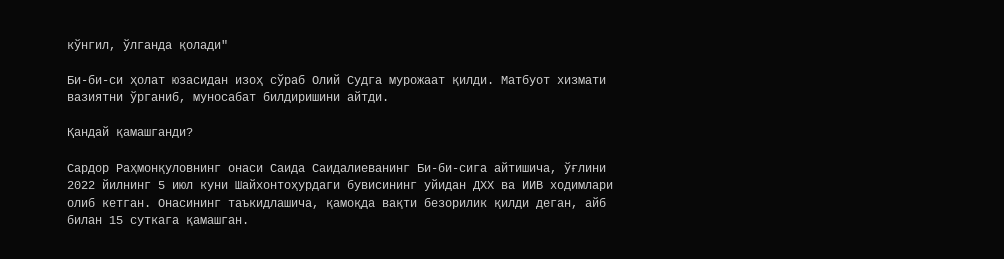кўнгил, ўлганда қолади"

Би-би-си ҳолат юзасидан изоҳ сўраб Олий Судга мурожаат қилди. Матбуот хизмати вазиятни ўрганиб, муносабат билдиришини айтди.

Қандай қамашганди?

Сардор Раҳмонқуловнинг онаси Саида Саидалиеванинг Би-би-сига айтишича, ўғлини 2022 йилнинг 5 июл куни Шайхонтоҳурдаги бувисининг уйидан ДХХ ва ИИВ ходимлари олиб кетган. Онасининг таъкидлашича, қамоқда вақти безорилик қилди деган, айб билан 15 суткага қамашган.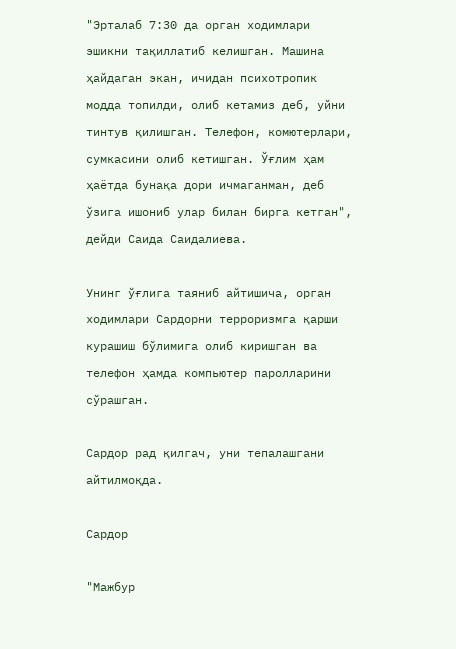"Эрталаб 7:30 да орган ходимлари эшикни тақиллатиб келишган. Машина ҳайдаган экан, ичидан психотропик модда топилди, олиб кетамиз деб, уйни тинтув қилишган. Телефон, комютерлари, сумкасини олиб кетишган. Ўғлим ҳам ҳаётда бунақа дори ичмаганман, деб ўзига ишониб улар билан бирга кетган", дейди Саида Саидалиева.

Унинг ўғлига таяниб айтишича, орган ходимлари Сардорни терроризмга қарши курашиш бўлимига олиб киришган ва телефон ҳамда компьютер паролларини сўрашган.

Сардор рад қилгач, уни тепалашгани айтилмоқда.

Сардор

"Мажбур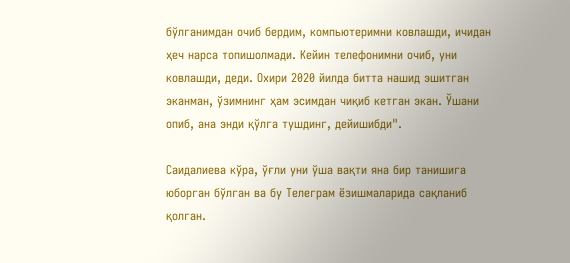бўлганимдан очиб бердим, компьютеримни ковлашди, ичидан ҳеч нарса топишолмади. Кейин телефонимни очиб, уни ковлашди, деди. Охири 2020 йилда битта нашид эшитган эканман, ўзимнинг ҳам эсимдан чиқиб кетган экан. Ўшани опиб, ана энди қўлга тушдинг, дейишибди".

Саидалиева кўра, ўғли уни ўша вақти яна бир танишига юборган бўлган ва бу Телеграм ёзишмаларида сақланиб қолган.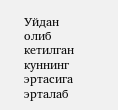Уйдан олиб кетилган куннинг эртасига эрталаб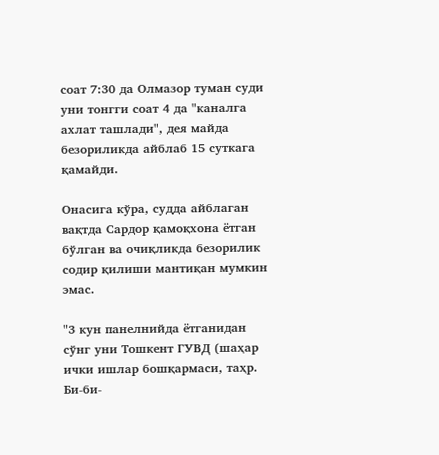соат 7:30 да Олмазор туман суди уни тонгги соат 4 да "каналга ахлат ташлади", дея майда безориликда айблаб 15 суткага қамайди.

Онасига кўра, судда айблаган вақтда Сардор қамоқхона ётган бўлган ва очиқликда безорилик содир қилиши мантиқан мумкин эмас.

"3 кун панелнийда ётганидан сўнг уни Тошкент ГУВД (шаҳар ички ишлар бошқармаси, таҳр. Би-би-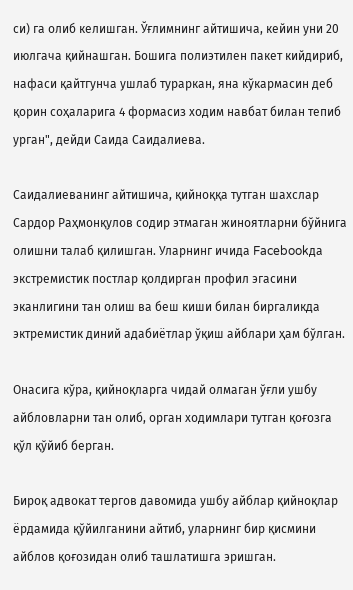си) га олиб келишган. Ўғлимнинг айтишича, кейин уни 20 июлгача қийнашган. Бошига полиэтилен пакет кийдириб, нафаси қайтгунча ушлаб тураркан, яна кўкармасин деб қорин соҳаларига 4 формасиз ходим навбат билан тепиб урган", дейди Саида Саидалиева.

Саидалиеванинг айтишича, қийноққа тутган шахслар Сардор Раҳмонқулов содир этмаган жиноятларни бўйнига олишни талаб қилишган. Уларнинг ичида Facebookда экстремистик постлар қолдирган профил эгасини эканлигини тан олиш ва беш киши билан биргаликда эктремистик диний адабиётлар ўқиш айблари ҳам бўлган.

Онасига кўра, қийноқларга чидай олмаган ўғли ушбу айбловларни тан олиб, орган ходимлари тутган қоғозга қўл қўйиб берган.

Бироқ адвокат тергов давомида ушбу айблар қийноқлар ёрдамида қўйилганини айтиб, уларнинг бир қисмини айблов қоғозидан олиб ташлатишга эришган.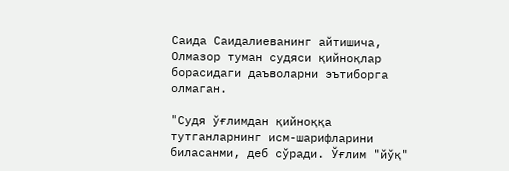Саида Саидалиеванинг айтишича, Олмазор туман судяси қийноқлар борасидаги даъволарни эътиборга олмаган.

"Судя ўғлимдан қийноққа тутганларнинг исм-шарифларини биласанми, деб сўради. Ўғлим "йўқ"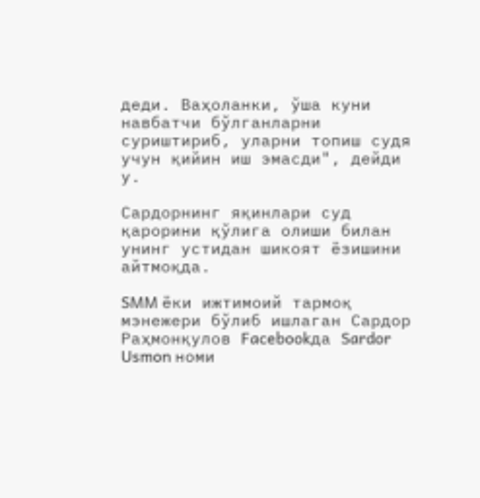деди. Ваҳоланки, ўша куни навбатчи бўлганларни суриштириб, уларни топиш судя учун қийин иш эмасди", дейди у.

Сардорнинг яқинлари суд қарорини қўлига олиши билан унинг устидан шикоят ёзишини айтмоқда.

SMM ёки ижтимоий тармоқ мэнежери бўлиб ишлаган Сардор Раҳмонқулов Facebookда Sardor Usmon номи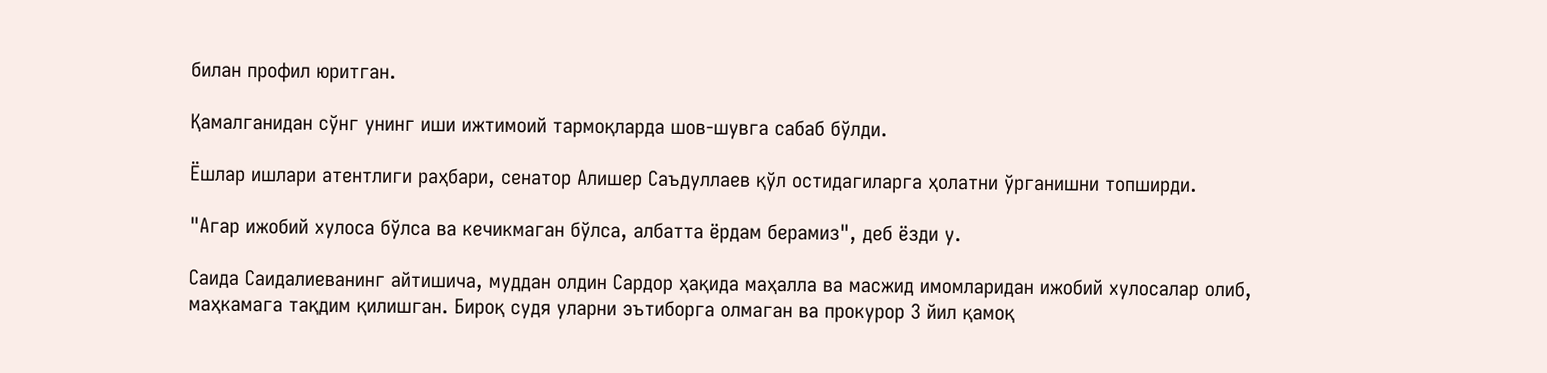билан профил юритган.

Қамалганидан сўнг унинг иши ижтимоий тармоқларда шов-шувга сабаб бўлди.

Ёшлар ишлари атентлиги раҳбари, сенатор Алишер Саъдуллаев қўл остидагиларга ҳолатни ўрганишни топширди.

"Агар ижобий хулоса бўлса ва кечикмаган бўлса, албатта ёрдам берамиз", деб ёзди у.

Саида Саидалиеванинг айтишича, муддан олдин Сардор ҳақида маҳалла ва масжид имомларидан ижобий хулосалар олиб, маҳкамага тақдим қилишган. Бироқ судя уларни эътиборга олмаган ва прокурор 3 йил қамоқ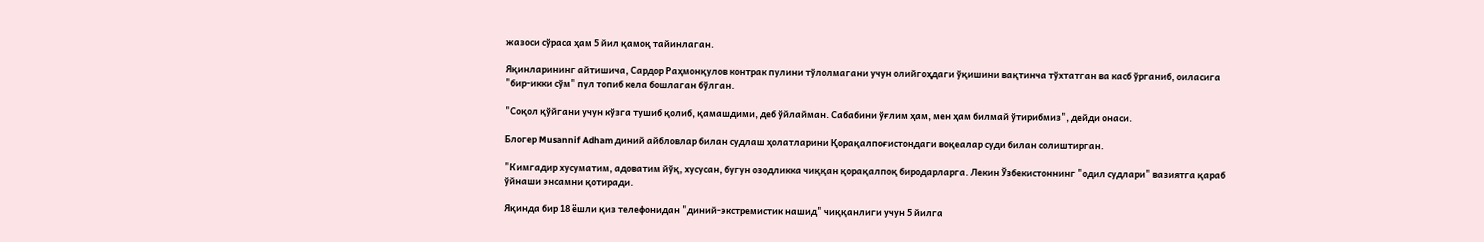жазоси сўраса ҳам 5 йил қамоқ тайинлаган.

Яқинларининг айтишича, Сардор Раҳмонқулов контрак пулини тўлолмагани учун олийгоҳдаги ўқишини вақтинча тўхтатган ва касб ўрганиб, оиласига "бир-икки сўм" пул топиб кела бошлаган бўлган.

"Соқол қўйгани учун кўзга тушиб қолиб, қамашдими, деб ўйлайман. Сабабини ўғлим ҳам, мен ҳам билмай ўтирибмиз", дейди онаси.

Блогер Musannif Adham диний айбловлар билан судлаш ҳолатларини Қорақалпоғистондаги воқеалар суди билан солиштирган.

"Кимгадир хусуматим, адоватим йўқ, хусусан, бугун озодликка чиққан қорақалпоқ биродарларга. Лекин Ўзбекистоннинг "одил судлари" вазиятга қараб ўйнаши энсамни қотиради.

Яқинда бир 18 ёшли қиз телефонидан "диний-экстремистик нашид" чиққанлиги учун 5 йилга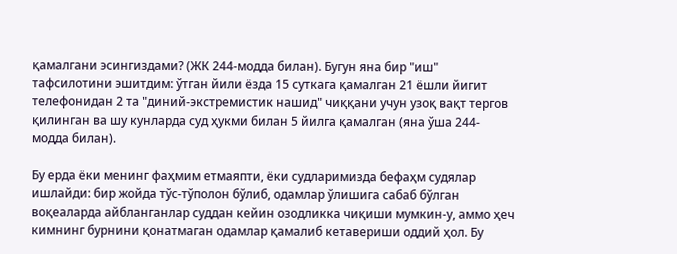қамалгани эсингиздами? (ЖК 244-модда билан). Бугун яна бир "иш" тафсилотини эшитдим: ўтган йили ёзда 15 суткага қамалган 21 ёшли йигит телефонидан 2 та "диний-экстремистик нашид" чиққани учун узоқ вақт тергов қилинган ва шу кунларда суд ҳукми билан 5 йилга қамалган (яна ўша 244-модда билан).

Бу ерда ёки менинг фаҳмим етмаяпти, ёки судларимизда бефаҳм судялар ишлайди: бир жойда тўс-тўполон бўлиб, одамлар ўлишига сабаб бўлган воқеаларда айбланганлар суддан кейин озодликка чиқиши мумкин-у, аммо ҳеч кимнинг бурнини қонатмаган одамлар қамалиб кетавериши оддий ҳол. Бу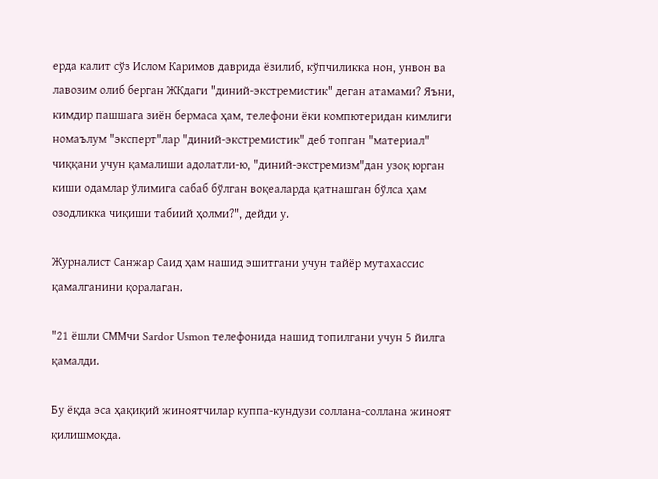ерда калит сўз Ислом Каримов даврида ёзилиб, кўпчиликка нон, унвон ва лавозим олиб берган ЖКдаги "диний-экстремистик" деган атамами? Яъни, кимдир пашшага зиён бермаса ҳам, телефони ёки компютеридан кимлиги номаълум "эксперт"лар "диний-экстремистик" деб топган "материал" чиққани учун қамалиши адолатли-ю, "диний-экстремизм"дан узоқ юрган киши одамлар ўлимига сабаб бўлган воқеаларда қатнашган бўлса ҳам озодликка чиқиши табиий ҳолми?", дейди у.

Журналист Санжар Саид ҳам нашид эшитгани учун тайёр мутахассис қамалганини қоралаган.

"21 ёшли СММчи Sardor Usmon телефонида нашид топилгани учун 5 йилга қамалди.

Бу ёқда эса ҳақиқий жиноятчилар куппа-кундузи соллана-соллана жиноят қилишмоқда.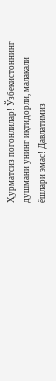Ҳурматсиз погонлилар! Ўзбекистоннинг душмани унинг иқтидорли, малакали ёшлари эмас! Давлатимиз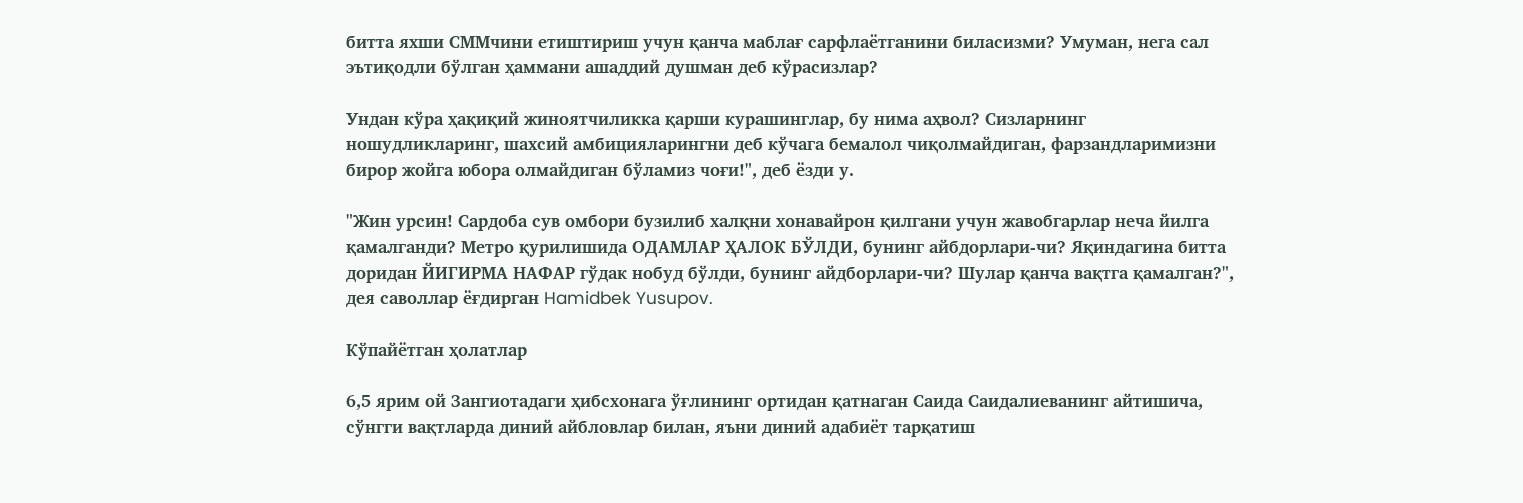битта яхши СММчини етиштириш учун қанча маблағ сарфлаётганини биласизми? Умуман, нега сал эътиқодли бўлган ҳаммани ашаддий душман деб кўрасизлар?

Ундан кўра ҳақиқий жиноятчиликка қарши курашинглар, бу нима аҳвол? Сизларнинг ношудликларинг, шахсий амбицияларингни деб кўчага бемалол чиқолмайдиган, фарзандларимизни бирор жойга юбора олмайдиган бўламиз чоғи!", деб ёзди у.

"Жин урсин! Сардоба сув омбори бузилиб халқни хонавайрон қилгани учун жавобгарлар неча йилга қамалганди? Метро қурилишида ОДАМЛАР ҲАЛОК БЎЛДИ, бунинг айбдорлари-чи? Яқиндагина битта доридан ЙИГИРМА НАФАР гўдак нобуд бўлди, бунинг айдборлари-чи? Шулар қанча вақтга қамалган?", дея саволлар ёғдирган Hamidbek Yusupov.

Кўпайётган ҳолатлар

6,5 ярим ой Зангиотадаги ҳибсхонага ўғлининг ортидан қатнаган Саида Саидалиеванинг айтишича, сўнгги вақтларда диний айбловлар билан, яъни диний адабиёт тарқатиш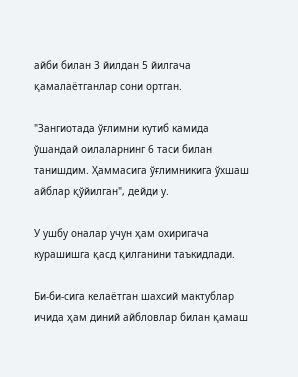айби билан 3 йилдан 5 йилгача қамалаётганлар сони ортган.

"Зангиотада ўғлимни кутиб камида ўшандай оилаларнинг 6 таси билан танишдим. Ҳаммасига ўғлимникига ўхшаш айблар қўйилган", дейди у.

У ушбу оналар учун ҳам охиригача курашишга қасд қилганини таъкидлади.

Би-би-сига келаётган шахсий мактублар ичида ҳам диний айбловлар билан қамаш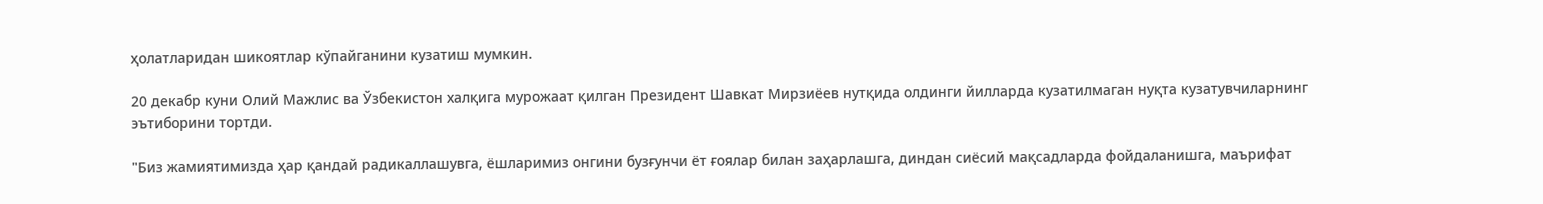ҳолатларидан шикоятлар кўпайганини кузатиш мумкин.

20 декабр куни Олий Мажлис ва Ўзбекистон халқига мурожаат қилган Президент Шавкат Мирзиёев нутқида олдинги йилларда кузатилмаган нуқта кузатувчиларнинг эътиборини тортди.

"Биз жамиятимизда ҳар қандай радикаллашувга, ёшларимиз онгини бузғунчи ёт ғоялар билан заҳарлашга, диндан сиёсий мақсадларда фойдаланишга, маърифат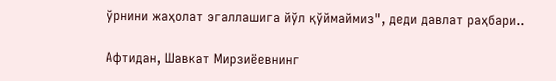ўрнини жаҳолат эгаллашига йўл қўймаймиз", деди давлат раҳбари..

Афтидан, Шавкат Мирзиёевнинг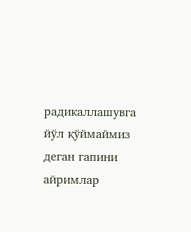радикаллашувга йўл қўймаймиз деган гапини айримлар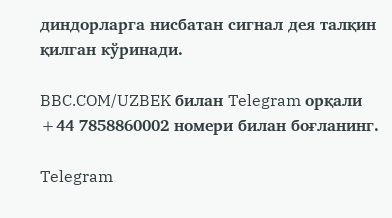диндорларга нисбатан сигнал дея талқин қилган кўринади.

BBC.COM/UZBEK билан Telegram орқали +44 7858860002 номери билан боғланинг.

Telegram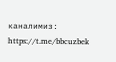каналимиз: https://t.me/bbcuzbek